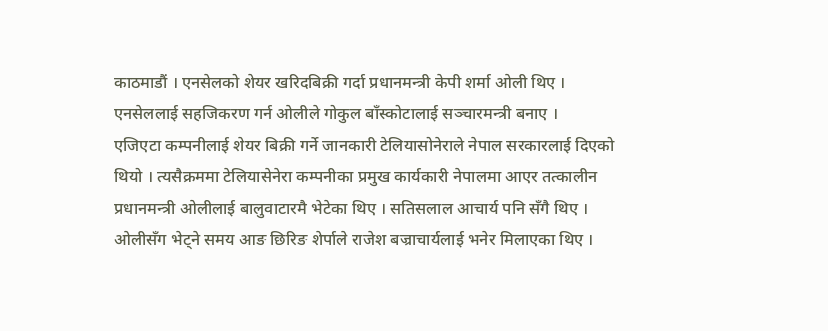काठमाडौं । एनसेलको शेयर खरिदबिक्री गर्दा प्रधानमन्त्री केपी शर्मा ओली थिए । एनसेललाई सहजिकरण गर्न ओलीले गोकुल बाँस्कोटालाई सञ्चारमन्त्री बनाए ।
एजिएटा कम्पनीलाई शेयर बिक्री गर्ने जानकारी टेलियासोनेराले नेपाल सरकारलाई दिएको थियो । त्यसैक्रममा टेलियासेनेरा कम्पनीका प्रमुख कार्यकारी नेपालमा आएर तत्कालीन प्रधानमन्त्री ओलीलाई बालुवाटारमै भेटेका थिए । सतिसलाल आचार्य पनि सँगै थिए । ओलीसँग भेट्ने समय आङ छिरिङ शेर्पाले राजेश बज्राचार्यलाई भनेर मिलाएका थिए ।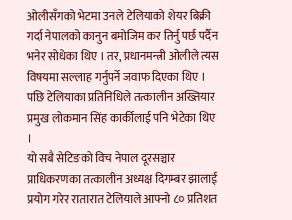ओलीसँगको भेटमा उनले टेलियाको शेयर बिक्री गर्दा नेपालको कानुन बमोजिम कर तिर्नु पर्छ पर्दैन भनेर सोधेका थिए । तर, प्रधानमन्त्री ओलीले त्यस विषयमा सल्लाह गर्नुपर्ने जवाफ दिएका थिए । पछि टेलियाका प्रतिनिधिले तत्कालीन अख्तियार प्रमुख लोकमान सिंह कार्कीलाई पनि भेटेका थिए ।
यो सबै सेटिङको विच नेपाल दूरसञ्चार प्राधिकरणका तत्कालीन अध्यक्ष दिगम्बर झालाई प्रयोग गरेर रातारात टेलियाले आफ्नो ८० प्रतिशत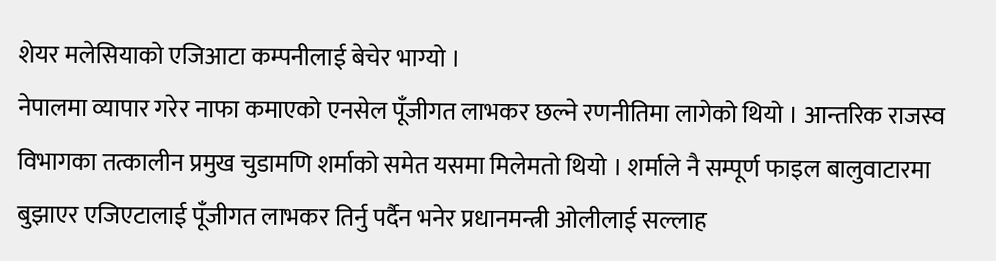शेयर मलेसियाको एजिआटा कम्पनीलाई बेचेर भाग्यो ।
नेपालमा व्यापार गरेर नाफा कमाएको एनसेल पूँजीगत लाभकर छल्ने रणनीतिमा लागेको थियो । आन्तरिक राजस्व विभागका तत्कालीन प्रमुख चुडामणि शर्माको समेत यसमा मिलेमतो थियो । शर्माले नै सम्पूर्ण फाइल बालुवाटारमा बुझाएर एजिएटालाई पूँजीगत लाभकर तिर्नु पर्दैन भनेर प्रधानमन्त्री ओलीलाई सल्लाह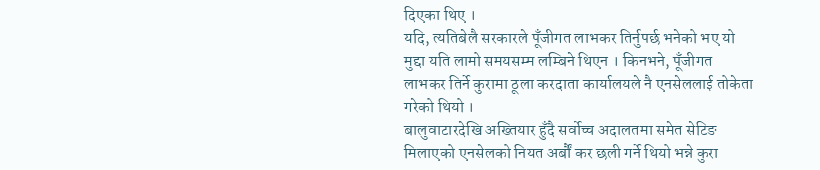दिएका थिए ।
यदि, त्यतिबेलै सरकारले पूँजीगत लाभकर तिर्नुपर्छ भनेको भए यो मुद्दा यति लामो समयसम्म लम्बिने थिएन । किनभने, पूँजीगत लाभकर तिर्ने कुरामा ठूला करदाता कार्यालयले नै एनसेललाई तोकेता गरेको थियो ।
बालुवाटारदेखि अख्तियार हुँदै सर्वोच्च अदालतमा समेत सेटिङ मिलाएको एनसेलको नियत अर्बौं कर छली गर्ने थियो भन्ने कुरा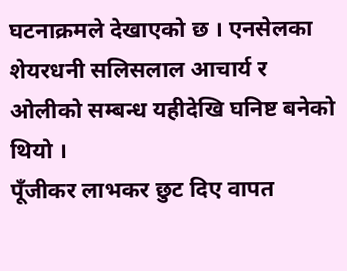घटनाक्रमले देखाएको छ । एनसेलका शेयरधनी सलिसलाल आचार्य र ओलीको सम्बन्ध यहीदेखि घनिष्ट बनेको थियो ।
पूँजीकर लाभकर छुट दिए वापत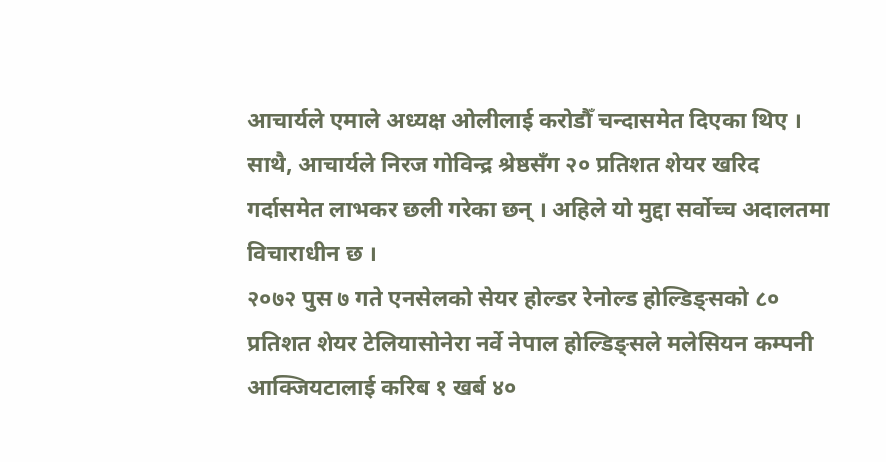आचार्यले एमाले अध्यक्ष ओलीलाई करोडौँ चन्दासमेत दिएका थिए । साथै, आचार्यले निरज गोविन्द्र श्रेष्ठसँग २० प्रतिशत शेयर खरिद गर्दासमेत लाभकर छली गरेका छन् । अहिले यो मुद्दा सर्वोच्च अदालतमा विचाराधीन छ ।
२०७२ पुस ७ गते एनसेलको सेयर होल्डर रेनोल्ड होल्डिङ्सको ८० प्रतिशत शेयर टेलियासोनेरा नर्वे नेपाल होल्डिङ्सले मलेसियन कम्पनी आक्जियटालाई करिब १ खर्ब ४०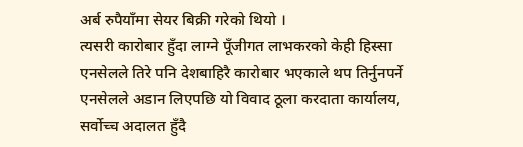अर्ब रुपैयाँमा सेयर बिक्री गरेको थियो ।
त्यसरी कारोबार हुँदा लाग्ने पूँजीगत लाभकरको केही हिस्सा एनसेलले तिरे पनि देशबाहिरै कारोबार भएकाले थप तिर्नुनपर्ने एनसेलले अडान लिएपछि यो विवाद ठूला करदाता कार्यालय, सर्वोच्च अदालत हुँदै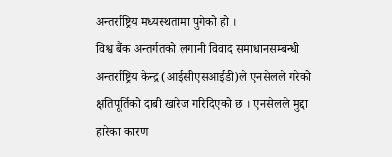अन्तर्राष्ट्रिय मध्यस्थतामा पुगेको हो ।
विश्व बैंक अन्तर्गतको लगानी विवाद समाधानसम्बन्धी अन्तर्राष्ट्रिय केन्द्र (आईसीएसआईडी)ले एनसेलले गरेको क्षतिपूर्तिको दाबी खारेज गरिदिएको छ । एनसेलले मुद्दा हारेका कारण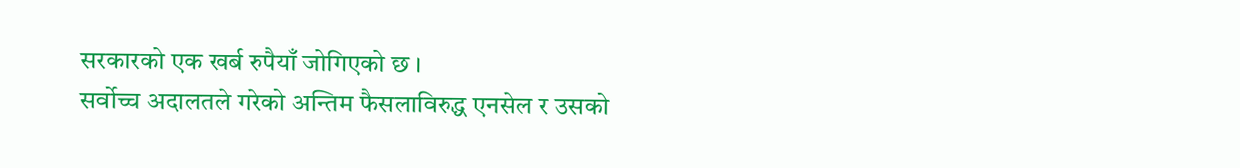सरकारको एक खर्ब रुपैयाँ जोगिएको छ ।
सर्वोच्च अदालतले गरेको अन्तिम फैसलाविरुद्ध एनसेल र उसको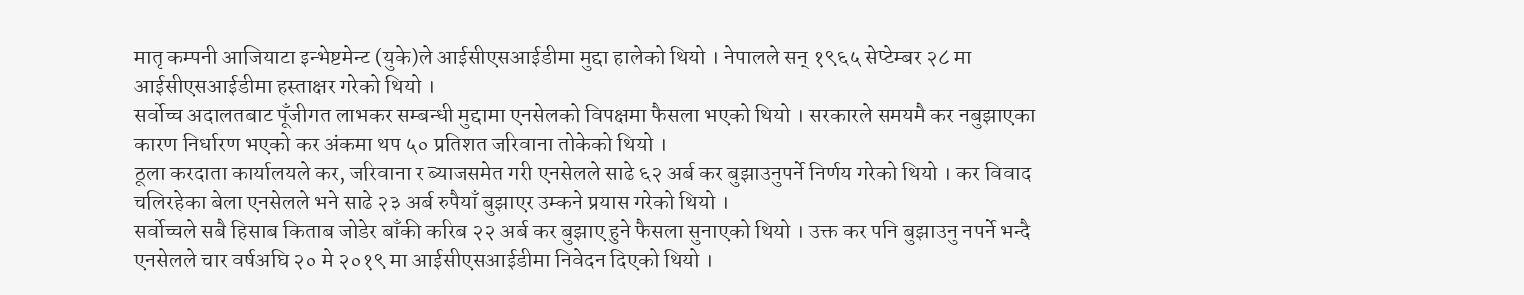मातृ कम्पनी आजियाटा इन्भेष्टमेन्ट (युके)ले आईसीएसआईडीमा मुद्दा हालेको थियो । नेपालले सन् १९६५ सेप्टेम्बर २८ मा आईसीएसआईडीमा हस्ताक्षर गरेको थियो ।
सर्वोच्च अदालतबाट पूँजीगत लाभकर सम्बन्धी मुद्दामा एनसेलको विपक्षमा फैसला भएको थियो । सरकारले समयमै कर नबुझाएका कारण निर्धारण भएको कर अंकमा थप ५० प्रतिशत जरिवाना तोकेको थियो ।
ठूला करदाता कार्यालयले कर, जरिवाना र ब्याजसमेत गरी एनसेलले साढे ६२ अर्ब कर बुझाउनुपर्ने निर्णय गरेको थियो । कर विवाद चलिरहेका बेला एनसेलले भने साढे २३ अर्ब रुपैयाँ बुझाएर उम्कने प्रयास गरेको थियो ।
सर्वोच्चले सबै हिसाब किताब जोडेर बाँकी करिब २२ अर्ब कर बुझाए हुने फैसला सुनाएको थियो । उक्त कर पनि बुझाउनु नपर्ने भन्दै एनसेलले चार वर्षअघि २० मे २०१९ मा आईसीएसआईडीमा निवेदन दिएको थियो ।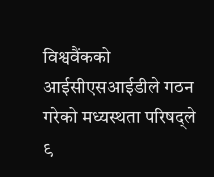विश्ववैंकको आईसीएसआईडीले गठन गरेको मध्यस्थता परिषद्ले ९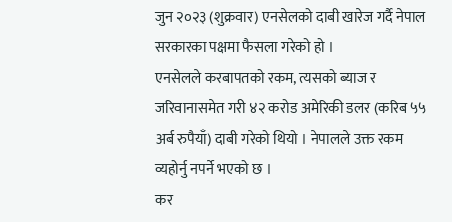जुन २०२३ (शुक्रवार) एनसेलको दाबी खारेज गर्दै नेपाल सरकारका पक्षमा फैसला गरेको हो ।
एनसेलले करबापतको रकम, त्यसको ब्याज र जरिवानासमेत गरी ४२ करोड अमेरिकी डलर (करिब ५५ अर्ब रुपैयाँ) दाबी गरेको थियो । नेपालले उक्त रकम व्यहोर्नु नपर्ने भएको छ ।
कर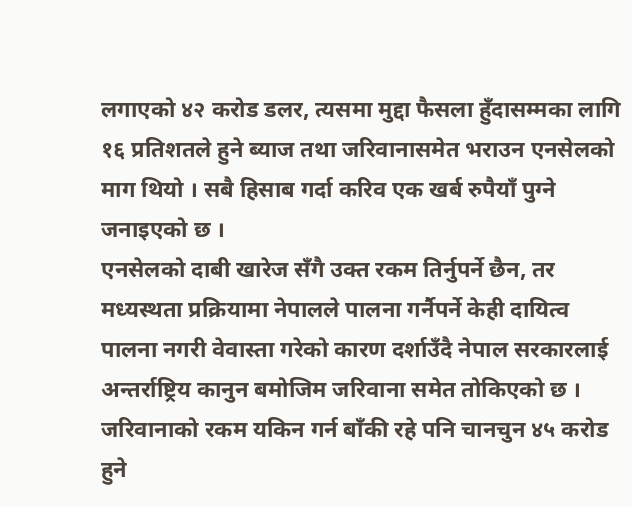लगाएको ४२ करोड डलर, त्यसमा मुद्दा फैसला हुँदासम्मका लागि १६ प्रतिशतले हुने ब्याज तथा जरिवानासमेत भराउन एनसेलको माग थियो । सबै हिसाब गर्दा करिव एक खर्ब रुपैयाँ पुग्ने जनाइएको छ ।
एनसेलको दाबी खारेज सँगै उक्त रकम तिर्नुपर्ने छैन, तर मध्यस्थता प्रक्रियामा नेपालले पालना गर्नैपर्ने केही दायित्व पालना नगरी वेवास्ता गरेको कारण दर्शाउँदै नेपाल सरकारलाई अन्तर्राष्ट्रिय कानुन बमोजिम जरिवाना समेत तोकिएको छ ।
जरिवानाको रकम यकिन गर्न बाँकी रहे पनि चानचुन ४५ करोड हुने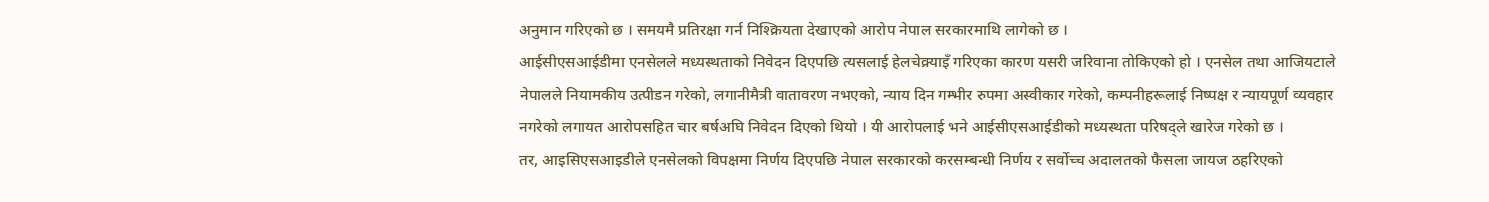अनुमान गरिएको छ । समयमै प्रतिरक्षा गर्न निश्क्रियता देखाएको आरोप नेपाल सरकारमाथि लागेको छ ।
आईसीएसआईडीमा एनसेलले मध्यस्थताको निवेदन दिएपछि त्यसलाई हेलचेक्र्याइँ गरिएका कारण यसरी जरिवाना तोकिएको हो । एनसेल तथा आजियटाले नेपालले नियामकीय उत्पीडन गरेको, लगानीमैत्री वातावरण नभएको, न्याय दिन गम्भीर रुपमा अस्वीकार गरेको, कम्पनीहरूलाई निष्पक्ष र न्यायपूर्ण व्यवहार नगरेको लगायत आरोपसहित चार बर्षअघि निवेदन दिएको थियो । यी आरोपलाई भने आईसीएसआईडीको मध्यस्थता परिषद्ले खारेज गरेको छ ।
तर, आइसिएसआइडीले एनसेलको विपक्षमा निर्णय दिएपछि नेपाल सरकारको करसम्बन्धी निर्णय र सर्वोच्च अदालतको फैसला जायज ठहरिएको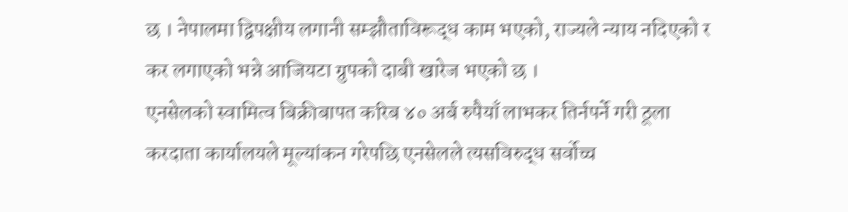छ । नेपालमा द्विपक्षीय लगानी सम्झौताविरूद्ध काम भएको, राज्यले न्याय नदिएको र कर लगाएको भन्ने आजियटा ग्रुपको दाबी खारेज भएको छ ।
एनसेलको स्वामित्व बिक्रीबापत करिब ४० अर्ब रुपैयाँ लाभकर तिर्नपर्ने गरी ठूला करदाता कार्यालयले मूल्यांकन गरेपछि एनसेलले त्यसविरुद्ध सर्वोच्च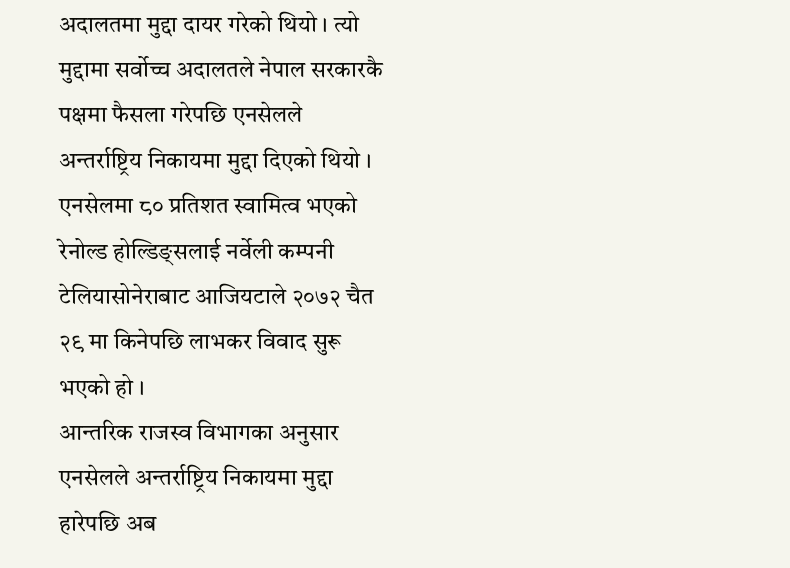अदालतमा मुद्दा दायर गरेको थियो । त्यो मुद्दामा सर्वोच्च अदालतले नेपाल सरकारकै पक्षमा फैसला गरेपछि एनसेलले अन्तर्राष्ट्रिय निकायमा मुद्दा दिएको थियो ।
एनसेलमा ८० प्रतिशत स्वामित्व भएको रेनोल्ड होल्डिङ्सलाई नर्वेली कम्पनी टेलियासोनेराबाट आजियटाले २०७२ चैत २९ मा किनेपछि लाभकर विवाद सुरू भएको हो ।
आन्तरिक राजस्व विभागका अनुसार एनसेलले अन्तर्राष्ट्रिय निकायमा मुद्दा हारेपछि अब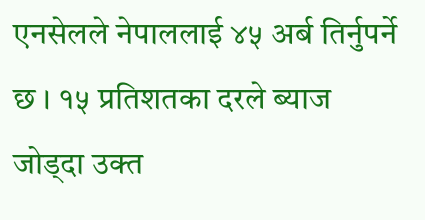एनसेलले नेपाललाई ४५ अर्ब तिर्नुपर्ने छ । १५ प्रतिशतका दरले ब्याज जोड्दा उक्त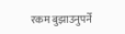रकम बुझाउनुपर्ने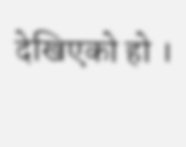देखिएको हो ।